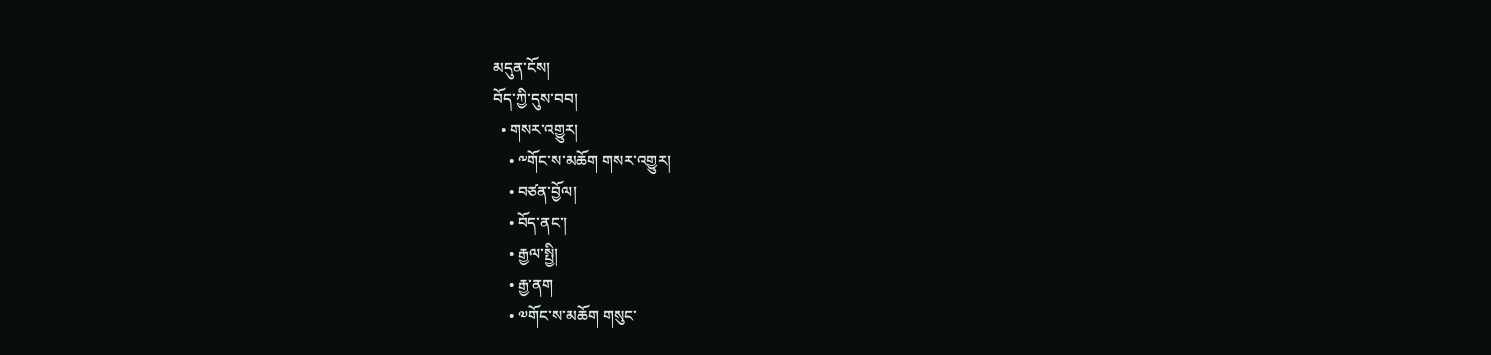མདུན་ངོས།
བོད་ཀྱི་དུས་བབ།
  • གསར་འགྱུར།
    • ༸གོང་ས་མཆོག གསར་འགྱུར།
    • བཙན་བྱོལ།
    • བོད་ནང་།
    • རྒྱལ་སྤྱི།
    • རྒྱ་ནག
    • ༧གོང་ས་མཆོག གསུང་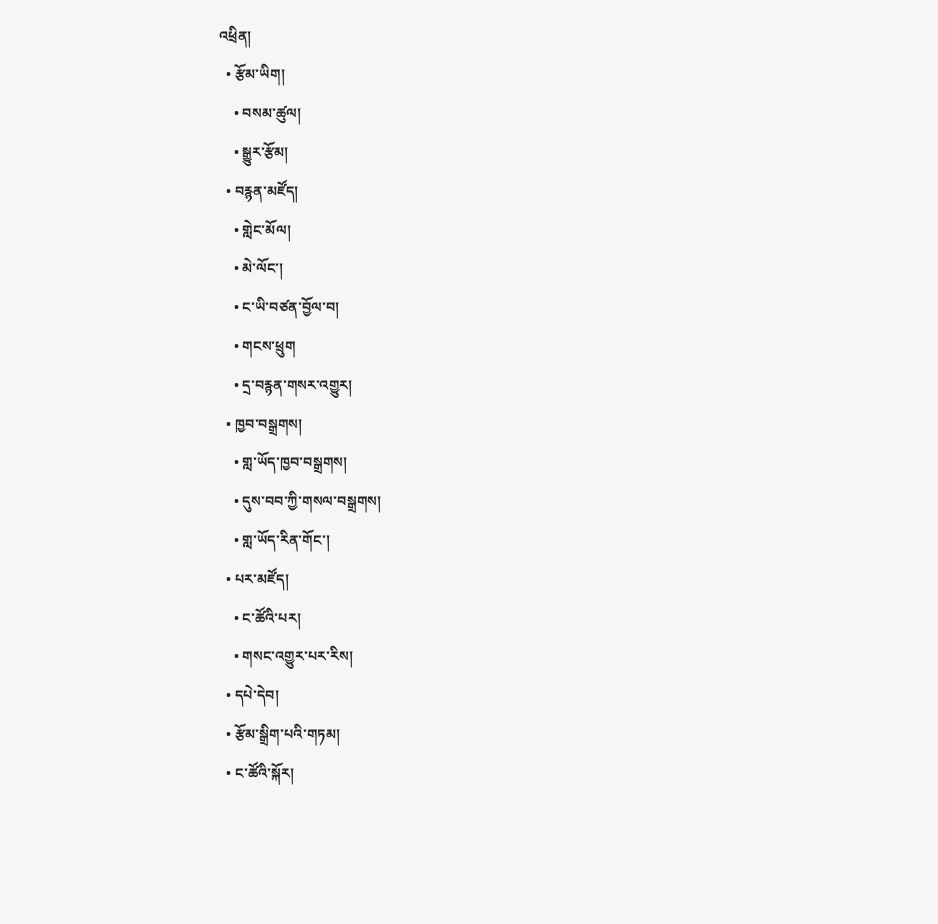འཕྲིན།
  • རྩོམ་ཡིག།
    • བསམ་ཚུལ།
    • སྒྱུར་རྩོམ།
  • བརྙན་མཛོད།
    • གླེང་མོལ།
    • མེ་ལོང་།
    • ང་ཡི་བཙན་བྱོལ་བ།
    • གངས་ཕྲུག
    • དྲ་བརྙན་གསར་འགྱུར།
  • ཁྱབ་བསྒྲགས།
    • གླ་ཡོད་ཁྱབ་བསྒྲགས།
    • དུས་བབ་ཀྱི་གསལ་བསྒྲགས།
    • གླ་ཡོད་རིན་གོང་།
  • པར་མཛོད།
    • ང་ཚོའི་པར།
    • གསང་འགྱུར་པར་རིས།
  • དཔེ་དེབ།
  • རྩོམ་སྒྲིག་པའི་གཏམ།
  • ང་ཚོའི་སྐོར།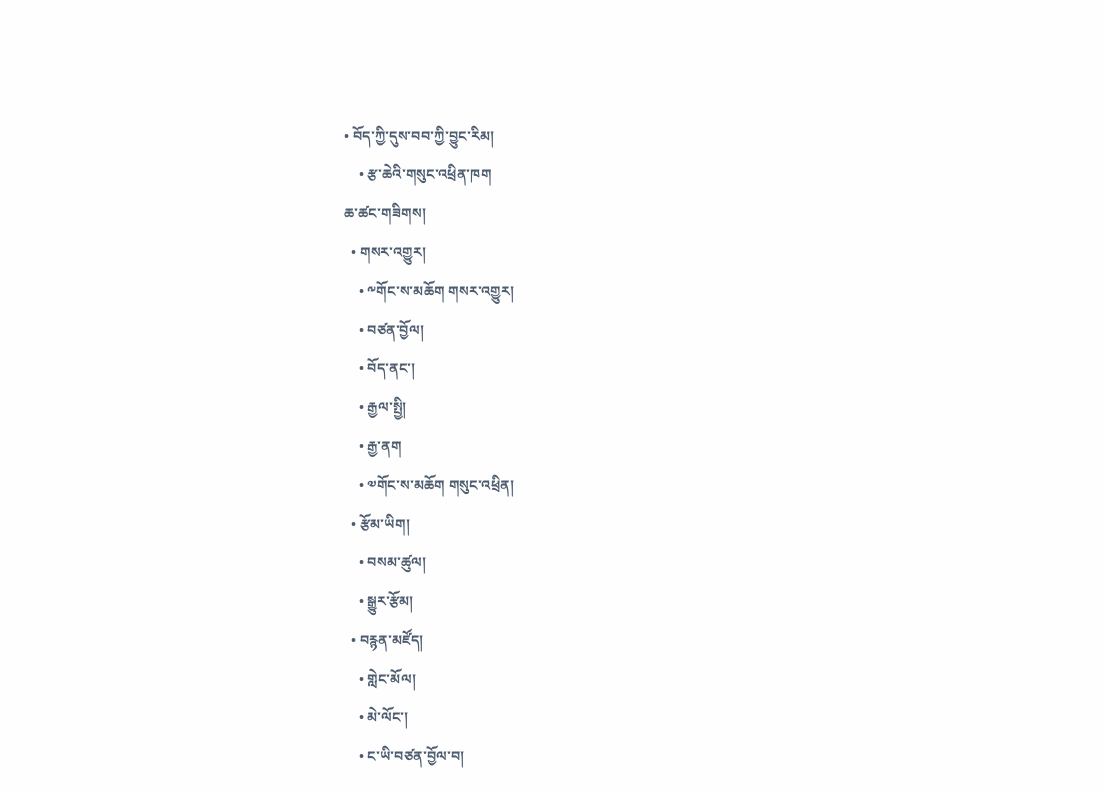• བོད་ཀྱི་དུས་བབ་ཀྱི་བྱུང་རིམ།
    • རྩ་ཆེའི་གསུང་འཕྲིན་ཁག
ཆ་ཚང་གཟིགས།
  • གསར་འགྱུར།
    • ༸གོང་ས་མཆོག གསར་འགྱུར།
    • བཙན་བྱོལ།
    • བོད་ནང་།
    • རྒྱལ་སྤྱི།
    • རྒྱ་ནག
    • ༧གོང་ས་མཆོག གསུང་འཕྲིན།
  • རྩོམ་ཡིག།
    • བསམ་ཚུལ།
    • སྒྱུར་རྩོམ།
  • བརྙན་མཛོད།
    • གླེང་མོལ།
    • མེ་ལོང་།
    • ང་ཡི་བཙན་བྱོལ་བ།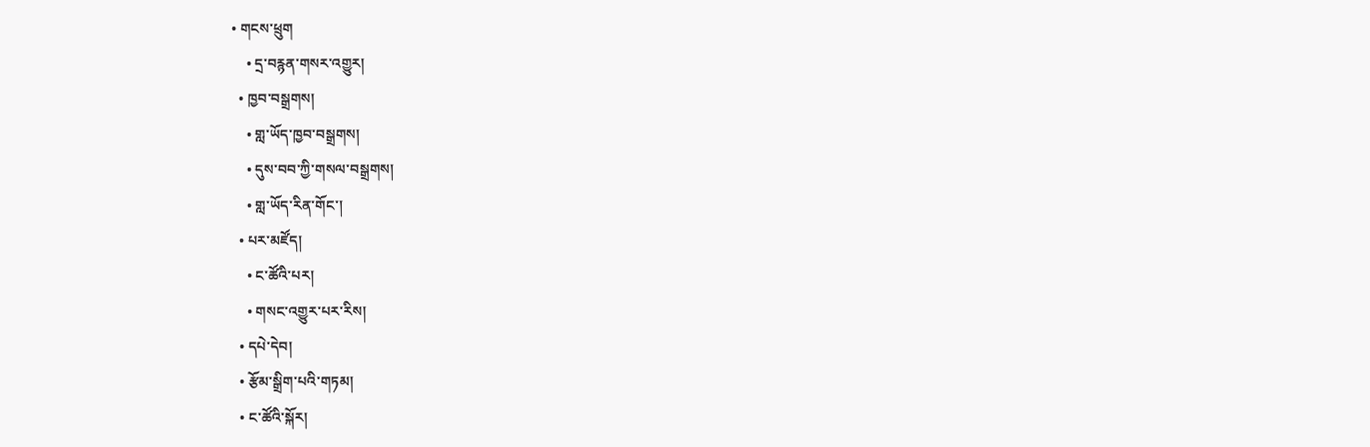• གངས་ཕྲུག
    • དྲ་བརྙན་གསར་འགྱུར།
  • ཁྱབ་བསྒྲགས།
    • གླ་ཡོད་ཁྱབ་བསྒྲགས།
    • དུས་བབ་ཀྱི་གསལ་བསྒྲགས།
    • གླ་ཡོད་རིན་གོང་།
  • པར་མཛོད།
    • ང་ཚོའི་པར།
    • གསང་འགྱུར་པར་རིས།
  • དཔེ་དེབ།
  • རྩོམ་སྒྲིག་པའི་གཏམ།
  • ང་ཚོའི་སྐོར།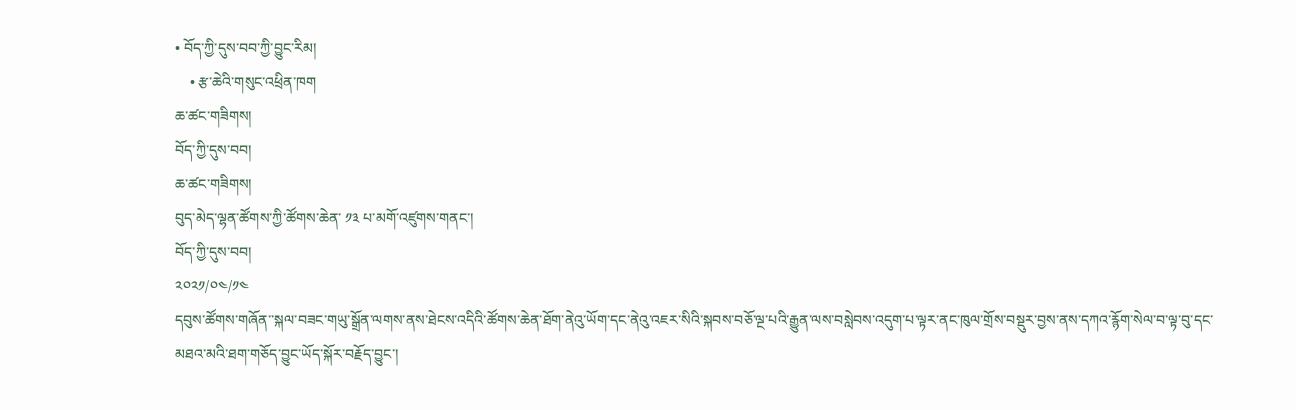• བོད་ཀྱི་དུས་བབ་ཀྱི་བྱུང་རིམ།
    • རྩ་ཆེའི་གསུང་འཕྲིན་ཁག
ཆ་ཚང་གཟིགས།
བོད་ཀྱི་དུས་བབ།
ཆ་ཚང་གཟིགས།
བུད་མེད་ལྷན་ཚོགས་ཀྱི་ཚོགས་ཆེན་ ༡༣ པ་མགོ་འཛུགས་གནང་།
བོད་ཀྱི་དུས་བབ།
༢༠༢༡/༠༤/༡༤
དབུས་ཚོགས་གཞོན་་སྐལ་བཟང་གཡུ་སྒྲོན་ལགས་ནས་ཐེངས་འདིའི་ཚོགས་ཆེན་ཐོག་ནེའུ་ཡོག་དང་ནེའུ་འཇར་སིའི་སྐབས་བཅོ་ལྔ་པའི་རྒྱུན་ལས་བསླེབས་འདུག་པ་ལྟར་ནང་ཁུལ་གྲོས་བསྡུར་བྱས་ནས་དཀའ་རྙོག་སེལ་བ་ལྟ་བུ་དང་མཐའ་མའི་ཐག་གཅོད་བྱུང་ཡོད་སྐོར་བརྗོད་བྱུང་།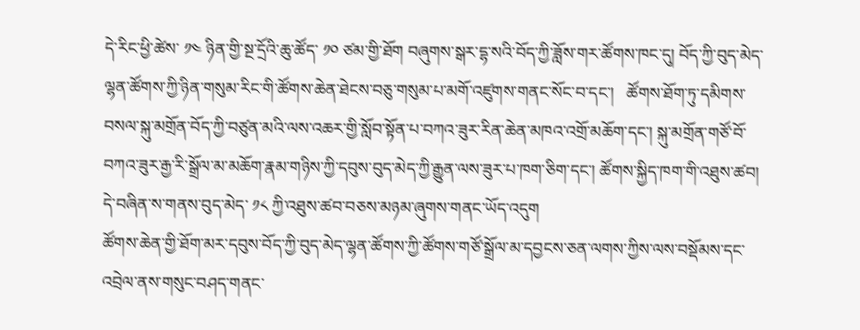དེ་རིང་ཕྱི་ཚེས་ ༡༤ ཉིན་གྱི་སྔ་དྲོའི་ཆུ་ཚོད་ ༡༠ ཙམ་གྱི་ཐོག བཞུགས་སྒར་དྷ་སའི་བོད་ཀྱི་ཟློས་གར་ཚོགས་ཁང་དུ། བོད་ཀྱི་བུད་མེད་ལྷན་ཚོགས་ཀྱི་ཉིན་གསུམ་རིང་གི་ཚོགས་ཆེན་ཐེངས་བཅུ་གསུམ་པ་མགོ་འཛུགས་གནང་སོང་བ་དང་།   ཚོགས་ཐོག་ཏུ་དམིགས་བསལ་སྐུ་མགྲོན་བོད་ཀྱི་བཙུན་མའི་ལས་འཆར་གྱི་སློབ་སྟོན་པ་བཀའ་ཟུར་རིན་ཆེན་མཁའ་འགྲོ་མཆོག་དང་། སྐུ་མགྲོན་གཙོ་བོ་བཀའ་ཟུར་རྒྱ་རི་སྒྲོལ་མ་མཆོག་རྣམ་གཉིས་ཀྱི་དབུས་བུད་མེད་ཀྱི་རྒྱུན་ལས་ཟུར་པ་ཁག་ཅིག་དང་། ཚོགས་སྐྱིད་ཁག་གི་འཐུས་ཚབ། དེ་བཞིན་ས་གནས་བུད་མེད་ ༡༨ ཀྱི་འཐུས་ཚབ་བཅས་མཉམ་ཞུགས་གནང་ཡོད་འདུག
ཚོགས་ཆེན་གྱི་ཐོག་མར་དབུས་བོད་ཀྱི་བུད་མེད་ལྷན་ཚོགས་ཀྱི་ཚོགས་གཙོ་སྒྲོལ་མ་དབྱངས་ཅན་ལགས་ཀྱིས་ལས་བསྡོམས་དང་འབྲེལ་ནས་གསུང་བཤད་གནང་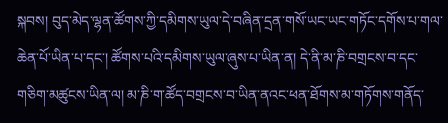སྐབས། བུད་མེད་ལྷན་ཚོགས་ཀྱི་དམིགས་ཡུལ་དེ་བཞིན་དྲན་གསོ་ཡང་ཡང་གཏོང་དགོས་པ་གལ་ཆེན་པོ་ཡིན་པ་དང་། ཚོགས་པའི་དམིགས་ཡུལ་ཞུས་པ་ཡིན་ན། དེ་ནི་མ་ཎི་བགྲངས་བ་དང་གཅིག་མཚུངས་ཡིན་ལ། མ་ཎི་ག་ཚོད་བགྲངས་བ་ཡིན་ནའང་ཕན་ཐོགས་མ་གཏོགས་གནོད་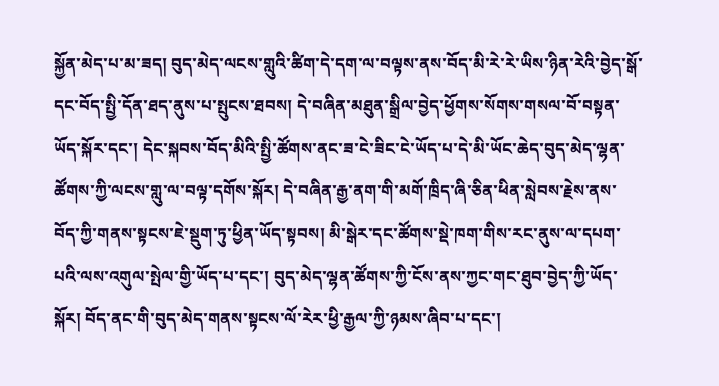སྐྱོན་མེད་པ་མ་ཟད། བུད་མེད་ལངས་གླུའི་ཚིག་དེ་དག་ལ་བལྟས་ནས་བོད་མི་རེ་རེ་ཡིས་ཉིན་རེའི་བྱེད་སྒོ་དང་བོད་སྤྱི་དོན་ཐད་ནུས་པ་སྤུངས་ཐབས། དེ་བཞིན་མཐུན་སྒྲིལ་བྱེད་ཕྱོགས་སོགས་གསལ་བོ་བསྟན་ཡོད་སྐོར་དང་། དེང་སྐབས་བོད་མིའི་སྤྱི་ཚོགས་ནང་ཟ་ངེ་ཟིང་ངེ་ཡོད་པ་དེ་མི་ཡོང་ཆེད་བུད་མེད་ལྷན་ཚོགས་ཀྱི་ལངས་གླུ་ལ་བལྟ་དགོས་སྐོར། དེ་བཞིན་རྒྱ་ནག་གི་མགོ་ཁྲིད་ཞི་ཅིན་ཕིན་སླེབས་རྗེས་ནས་བོད་ཀྱི་གནས་སྟངས་ཇེ་སྡུག་ཏུ་ཕྱིན་ཡོད་སྟབས། མི་སྒེར་དང་ཚོགས་སྡེ་ཁག་གིས་རང་ནུས་ལ་དཔག་པའི་ལས་འགུལ་སྤེལ་གྱི་ཡོད་པ་དང་། བུད་མེད་ལྷན་ཚོགས་ཀྱི་ངོས་ནས་ཀྱང་གང་ཐུབ་བྱེད་ཀྱི་ཡོད་སྐོར། བོད་ནང་གི་བུད་མེད་གནས་སྟངས་ལོ་རེར་ཕྱི་རྒྱལ་ཀྱི་ཉམས་ཞིབ་པ་དང་།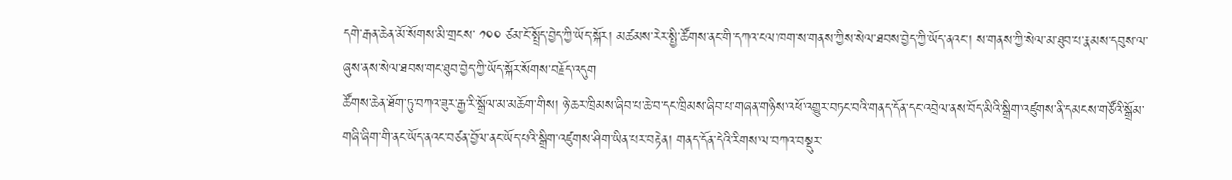དགེ་རྒན་ཆེན་མོ་སོགས་མི་གྲངས་ ༡༠༠ ཙམ་ངོ་སྤྲོད་བྱེད་ཀྱི་ཡོད་སྐོར། མཚམས་རེར་སྤྱི་ཚོགས་ནང་གི་དཀའ་ངལ་ཁག་ས་གནས་ཀྱིས་སེལ་ཐབས་བྱེད་ཀྱི་ཡོད་ནའང་། ས་གནས་ཀྱི་སེལ་མ་ཐུབ་པ་རྣམས་དབུས་ལ་ཞུས་ནས་སེལ་ཐབས་གང་ཐུབ་བྱེད་ཀྱི་ཡོད་སྐོར་སོགས་བརྗོད་འདུག
ཚོགས་ཆེན་ཐོག་ཏུ་བཀའ་ཟུར་རྒྱ་རི་སྒྲོལ་མ་མཆོག་གིས། ཉེ་ཆར་ཁྲིམས་ཞིབ་པ་ཆེ་བ་དང་ཁྲིམས་ཞིབ་པ་གཞན་གཉིས་འཕོ་འགྱུར་བཏང་བའི་གནད་དོན་དང་འབྲེལ་ནས་བོད་མིའི་སྒྲིག་འཛུགས་ནི་དམངས་གཙོའི་སྒྲོམ་གཞི་ཞིག་གི་ནང་ཡོད་ནའང་བཙན་བྱོལ་ནང་ཡོད་པའི་སྒྲིག་འཛུགས་ཤིག་ཡིན་པར་བརྟེན། གནད་དོན་དེའི་རིགས་ལ་བཀའ་བསྡུར་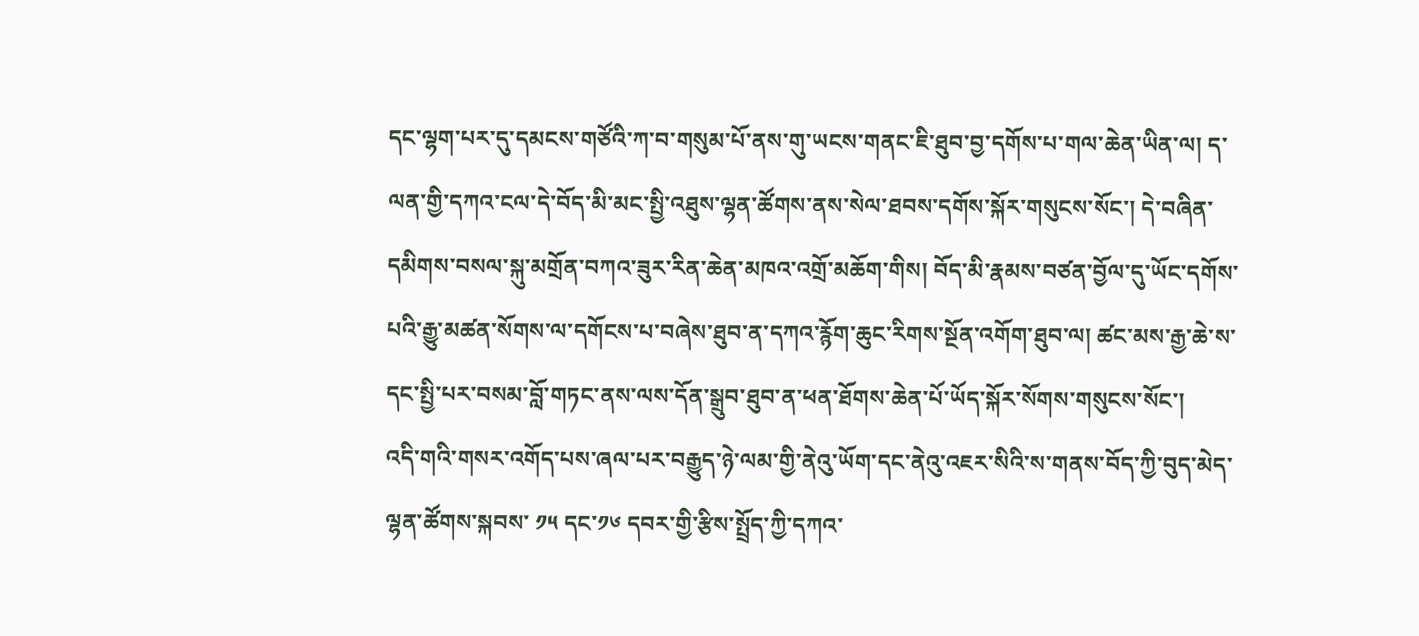དང་ལྷག་པར་དུ་དམངས་གཙོའི་ཀ་བ་གསུམ་པོ་ནས་གུ་ཡངས་གནང་ཇི་ཐུབ་བྱ་དགོས་པ་གལ་ཆེན་ཡིན་ལ། ད་ལན་གྱི་དཀའ་ངལ་དེ་བོད་མི་མང་སྤྱི་འཐུས་ལྷན་ཚོགས་ནས་སེལ་ཐབས་དགོས་སྐོར་གསུངས་སོང་། དེ་བཞིན་དམིགས་བསལ་སྐུ་མགྲོན་བཀའ་ཟུར་རིན་ཆེན་མཁའ་འགྲོ་མཆོག་གིས། བོད་མི་རྣམས་བཙན་བྱོལ་དུ་ཡོང་དགོས་པའི་རྒྱུ་མཚན་སོགས་ལ་དགོངས་པ་བཞེས་ཐུབ་ན་དཀའ་རྙོག་ཆུང་རིགས་སྔོན་འགོག་ཐུབ་ལ། ཚང་མས་རྒྱ་ཆེ་ས་དང་སྤྱི་པར་བསམ་བློ་གཏང་ནས་ལས་དོན་སྒྲུབ་ཐུབ་ན་ཕན་ཐོགས་ཆེན་པོ་ཡོད་སྐོར་སོགས་གསུངས་སོང་།
འདི་གའི་གསར་འགོད་པས་ཞལ་པར་བརྒྱུད་ཉེ་ལམ་གྱི་ནེའུ་ཡོག་དང་ནེའུ་འཇར་སིའི་ས་གནས་བོད་ཀྱི་བུད་མེད་ལྷན་ཚོགས་སྐབས་ ༡༥ དང་༡༦ དབར་གྱི་རྩིས་སྤྲོད་ཀྱི་དཀའ་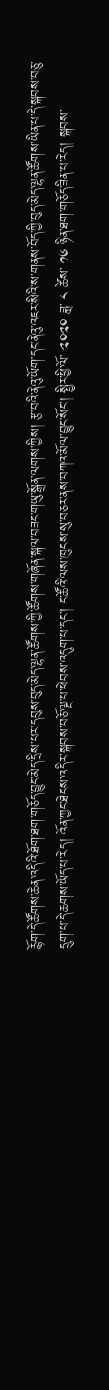རྙོག་དེ་ཚོགས་ཆེན་འདིའི་ཐོག་ཐག་གཅོད་བྱུང་མེད་དྲིས་པར་དབུས་བུད་མེད་ལྷན་ཚོགས་ཀྱི་ཚོགས་གཞོན་སྐལ་བཟང་གཡུ་སྒྲོན་ལགས་ཀྱིས། རྩ་བའི་ནེའུ་ཡོག་དང་ནེའུ་འཇར་སིའི་ས་གནས་བོད་ཀྱི་བུད་མེད་ལྷན་ཚོགས་ཡིན་པ་དེ་སྐབས་བཅུ་དྲུག་པ་དེ་ཆགས་ཡོད་པ་རེད། འོན་ཀྱང་ཐེངས་འདིར་སྐབས་བཅོ་ལྔ་པ་ཕེབས་འདུག་པ་དང་། ང་ཚོའི་ལས་ཁུངས་སུ་བཅར་ནས་བཀའ་མོལ་བྱུང་སོང་། སྤྱིར་ཕྱི་ལོ་ ༢༠༢༠ ཟླ་ ༨ ཚེས་ ༡༦ ཉིན་ཐག་གཅོད་ཟིན་པ་རེད། སྐབས་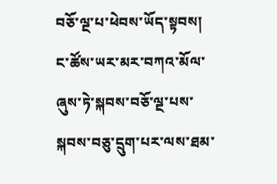བཅོ་ལྔ་པ་ཕེབས་ཡོད་སྟབས། ང་ཚོས་ཡར་མར་བཀའ་མོལ་ཞུས་ཏེ་སྐབས་བཅོ་ལྔ་པས་སྐབས་བཅུ་དྲུག་པར་ལས་ཐམ་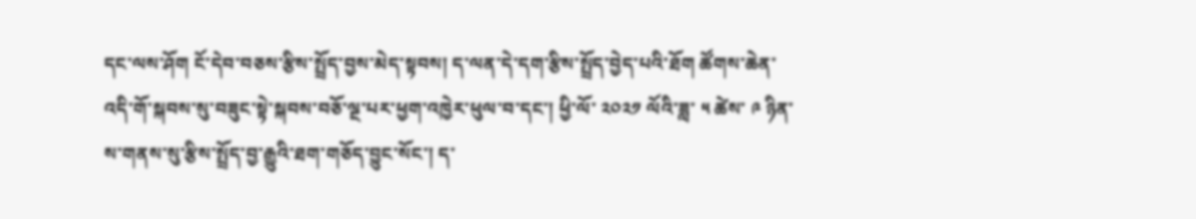དང་ལས་ཤོག ངོ་དེབ་བཅས་རྩིས་སྤྲོད་བྱས་མེད་སྟབས། ད་ལན་དེ་དག་རྩིས་སྤྲོད་བྱེད་པའི་ཐོག ཚོགས་ཆེན་འདི་གོ་སྐབས་སུ་བཟུང་སྟེ་སྐབས་བཅོ་ལྔ་པར་ཕྱག་འཁྱེར་ཕུལ་བ་དང་། ཕྱི་ལོ་ ༢༠༢༡ ལོའི་ཟླ་ ༥ ཚེས་ ༩ ཉིན་ས་གནས་སུ་རྩིས་སྤྲོད་བྱ་རྒྱུའི་ཐག་གཅོད་བྱུང་སོང་། ད་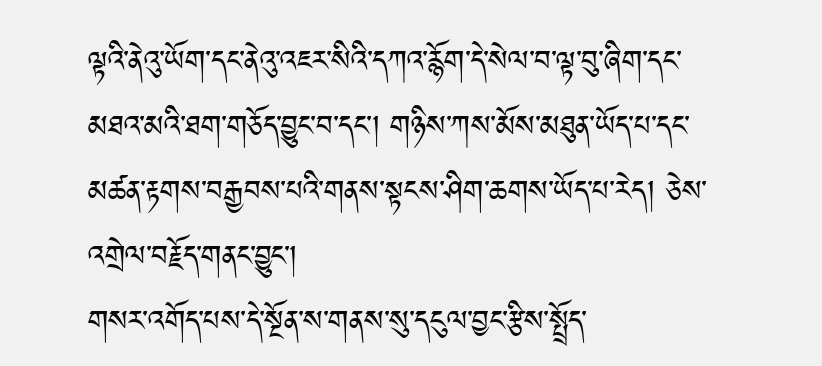ལྟའི་ནེའུ་ཡོག་དང་ནེའུ་འཇར་སིའི་དཀའ་རྙོག་དེ་སེལ་བ་ལྟ་བུ་ཞིག་དང་མཐའ་མའི་ཐག་གཅོད་བྱུང་བ་དང་། གཉིས་ཀས་མོས་མཐུན་ཡོད་པ་དང་མཚན་རྟགས་བརྒྱབས་པའི་གནས་སྟངས་ཤིག་ཆགས་ཡོད་པ་རེད། ཅེས་འགྲེལ་བརྗོད་གནང་བྱུང་།
གསར་འགོད་པས་དེ་སྔོན་ས་གནས་སུ་དངུལ་བྱང་རྩིས་སྤྲོད་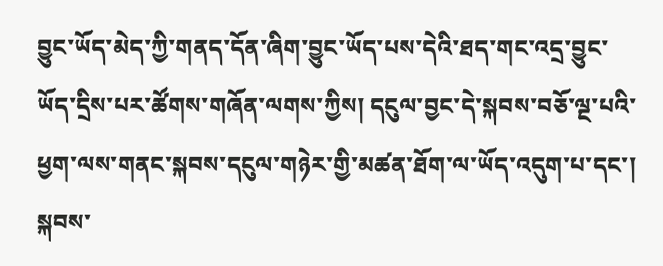བྱུང་ཡོད་མེད་ཀྱི་གནད་དོན་ཞིག་བྱུང་ཡོད་པས་དེའི་ཐད་གང་འདྲ་བྱུང་ཡོད་དྲིས་པར་ཚོགས་གཞོན་ལགས་ཀྱིས། དངུལ་བྱང་དེ་སྐབས་བཅོ་ལྔ་པའི་ཕྱག་ལས་གནང་སྐབས་དངུལ་གཉེར་གྱི་མཚན་ཐོག་ལ་ཡོད་འདུག་པ་དང་། སྐབས་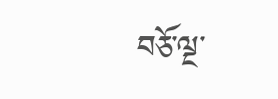བཅོ་ལྔ་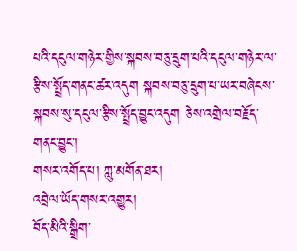པའི་དངུལ་གཉེར་གྱིས་སྐབས་བཅུ་དྲུག་པའི་དངུལ་གཉེར་ལ་རྩིས་སྤྲོད་གནང་ཚར་འདུག སྐབས་བཅུ་དྲུག་པ་ཡར་བཞེངས་སྐབས་སུ་དངུལ་རྩིས་སྤྲོད་བྱུང་འདུག ཅེས་འགྲེལ་བརྗོད་གནང་བྱུང་།
གསར་འགོད་པ། ཀླུ་མགོན་ཐར།
འབྲེལ་ཡོད་གསར་འགྱུར།
བོད་མིའི་སྒྲིག་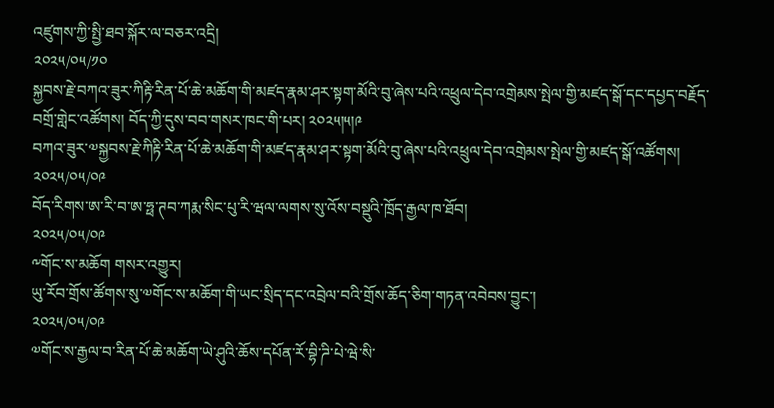འཛུགས་ཀྱི་སྤྱི་ཐབ་སྐོར་ལ་བཅར་འདྲི།
༢༠༢༥/༠༥/༡༠
སྐྱབས་རྗེ་བཀའ་ཟུར་ཀིརྟི་རིན་པོ་ཆེ་མཆོག་གི་མཛད་རྣམ་ཤར་སྟག་མོའི་བུ་ཞེས་པའི་འཕྲུལ་དེབ་འགྲེམས་སྤེལ་གྱི་མཛད་སྒོ་དང་དཔྱད་བརྗོད་བགྲོ་གླེང་འཚོགས། བོད་ཀྱི་དུས་བབ་གསར་ཁང་གི་པར། ༢༠༢༥།༥།༩
བཀའ་ཟུར་༧སྐྱབས་རྗེ་ཀིརྟི་རིན་པོ་ཆེ་མཆོག་གི་མཛད་རྣམ་ཤར་སྟག་མོའི་བུ་ཞེས་པའི་འཕྲུལ་དེབ་འགྲེམས་སྤེལ་གྱི་མཛད་སྒོ་འཚོགས།
༢༠༢༥/༠༥/༠༩
བོད་རིགས་ཨ་རི་བ་ཨ་ཧྥ་ཊབ་ཀརྨ་སིང་པུ་རི་ཝལ་ལགས་སུ་འོས་བསྡུའི་ཁྲོད་རྒྱལ་ཁ་ཐོབ།
༢༠༢༥/༠༥/༠༩
༸གོང་ས་མཆོག གསར་འགྱུར།
ཡུ་རོབ་གྲོས་ཚོགས་སུ་༧གོང་ས་མཆོག་གི་ཡང་སྲིད་དང་འབྲེལ་བའི་གྲོས་ཆོད་ཅིག་གཏན་འབེབས་བྱུང་།
༢༠༢༥/༠༥/༠༩
༧གོང་ས་རྒྱལ་བ་རིན་པོ་ཆེ་མཆོག་ཡེ་ཤུའི་ཆོས་དཔོན་རོ་བྷི་ཌི་པེ་ཝེ་སི་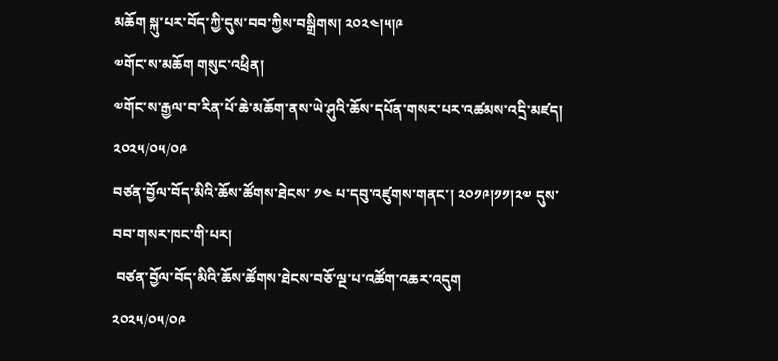མཆོག སྐུ་པར་བོད་ཀྱི་དུས་བབ་ཀྱིས་བསྒྲིགས། ༢༠༢༤།༥།༩
༧གོང་ས་མཆོག གསུང་འཕྲིན།
༧གོང་ས་རྒྱལ་བ་རིན་པོ་ཆེ་མཆོག་ནས་ཡེ་ཤུའི་ཆོས་དཔོན་གསར་པར་འཚམས་འདྲི་མཛད།
༢༠༢༥/༠༥/༠༩
བཙན་བྱོལ་བོད་མིའི་ཆོས་ཚོགས་ཐེངས་ ༡༤ པ་དབུ་འཛུགས་གནང་། ༢༠༡༩།༡༡།༢༧ དུས་བབ་གསར་ཁང་གི་པར།
 བཙན་བྱོལ་བོད་མིའི་ཆོས་ཚོགས་ཐེངས་བཅོ་ལྔ་པ་འཚོག་འཆར་འདུག
༢༠༢༥/༠༥/༠༩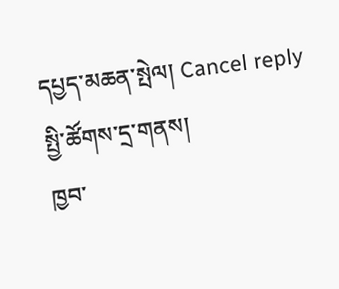དཔྱད་མཆན་སྤེལ། Cancel reply
སྤྱི་ཚོགས་དྲ་གནས།
ཁྱབ་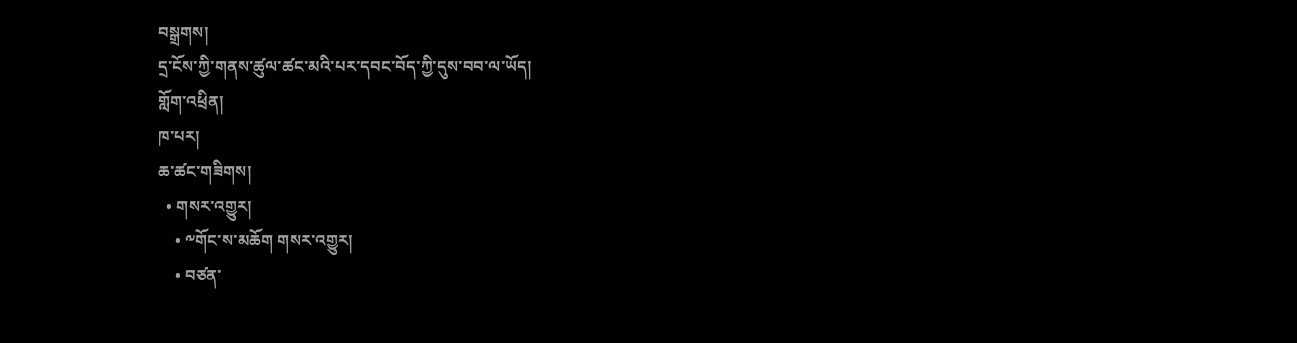བསྒྲགས།
དྲ་ངོས་ཀྱི་གནས་ཚུལ་ཚང་མའི་པར་དབང་བོད་ཀྱི་དུས་བབ་ལ་ཡོད།
གློག་འཕྲིན།
ཁ་པར།
ཆ་ཚང་གཟིགས།
  • གསར་འགྱུར།
    • ༸གོང་ས་མཆོག གསར་འགྱུར།
    • བཙན་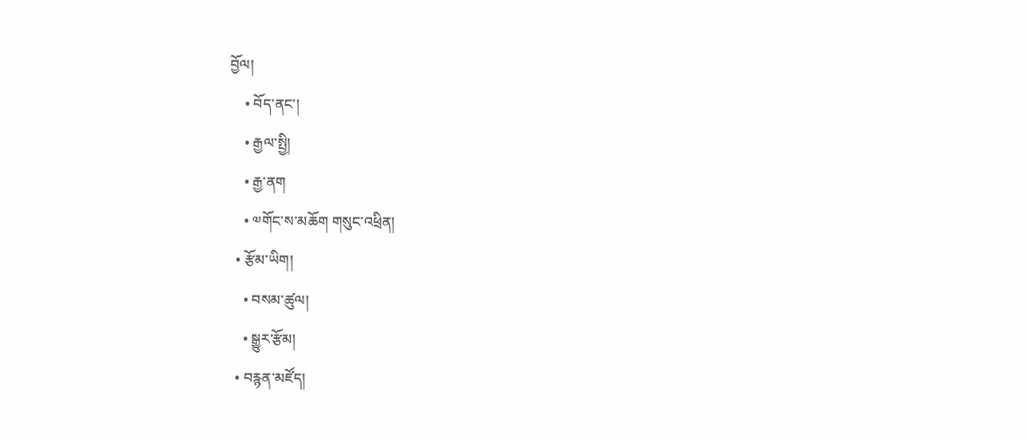བྱོལ།
    • བོད་ནང་།
    • རྒྱལ་སྤྱི།
    • རྒྱ་ནག
    • ༧གོང་ས་མཆོག གསུང་འཕྲིན།
  • རྩོམ་ཡིག།
    • བསམ་ཚུལ།
    • སྒྱུར་རྩོམ།
  • བརྙན་མཛོད།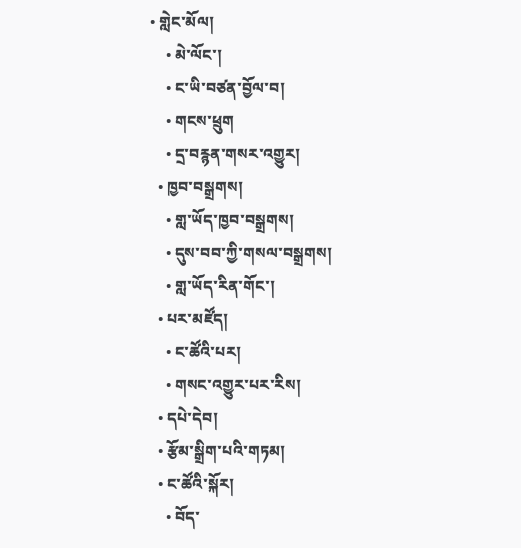• གླེང་མོལ།
    • མེ་ལོང་།
    • ང་ཡི་བཙན་བྱོལ་བ།
    • གངས་ཕྲུག
    • དྲ་བརྙན་གསར་འགྱུར།
  • ཁྱབ་བསྒྲགས།
    • གླ་ཡོད་ཁྱབ་བསྒྲགས།
    • དུས་བབ་ཀྱི་གསལ་བསྒྲགས།
    • གླ་ཡོད་རིན་གོང་།
  • པར་མཛོད།
    • ང་ཚོའི་པར།
    • གསང་འགྱུར་པར་རིས།
  • དཔེ་དེབ།
  • རྩོམ་སྒྲིག་པའི་གཏམ།
  • ང་ཚོའི་སྐོར།
    • བོད་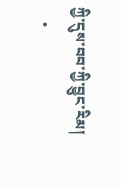ཀྱི་དུས་བབ་ཀྱི་བྱུང་རིམ།
    •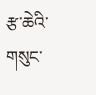རྩ་ཆེའི་གསུང་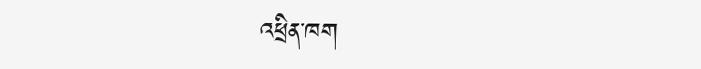འཕྲིན་ཁག